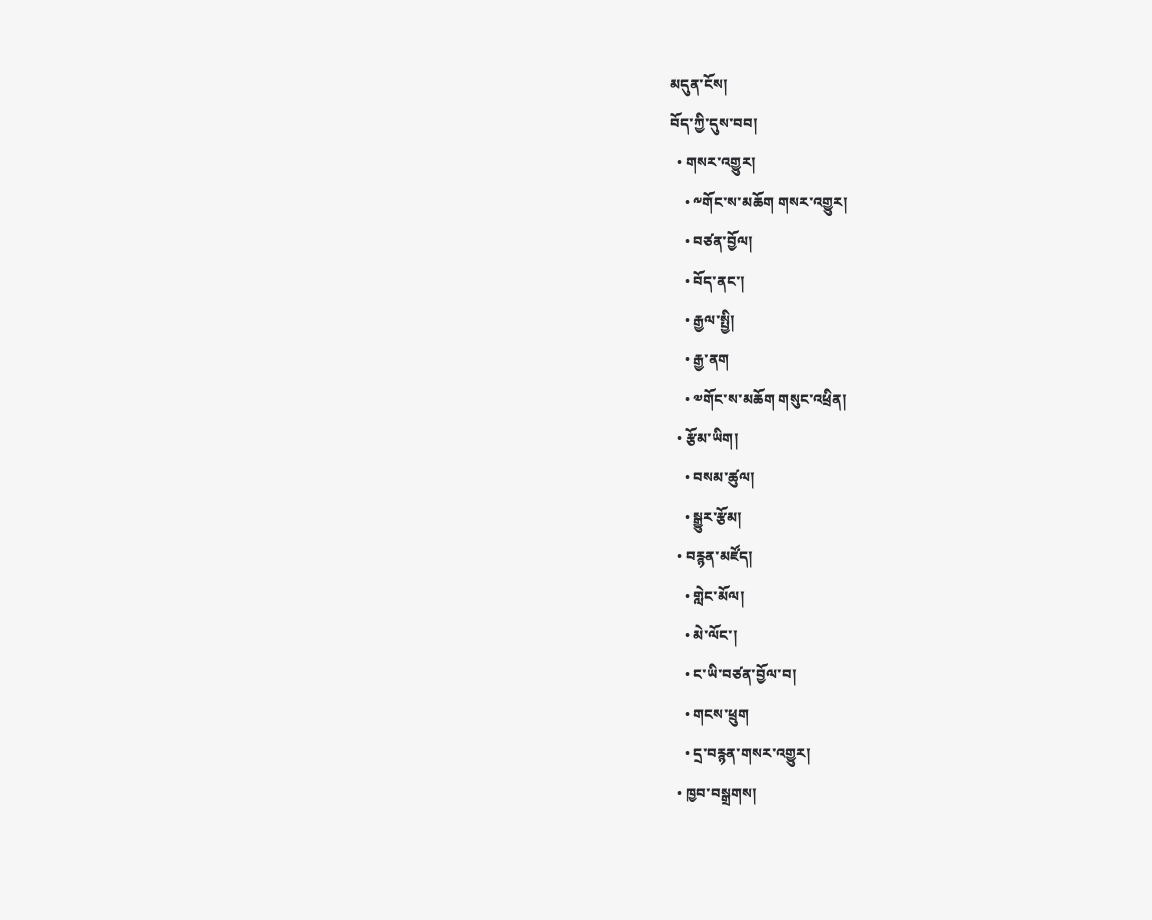མདུན་ངོས།
བོད་ཀྱི་དུས་བབ།
  • གསར་འགྱུར།
    • ༸གོང་ས་མཆོག གསར་འགྱུར།
    • བཙན་བྱོལ།
    • བོད་ནང་།
    • རྒྱལ་སྤྱི།
    • རྒྱ་ནག
    • ༧གོང་ས་མཆོག གསུང་འཕྲིན།
  • རྩོམ་ཡིག།
    • བསམ་ཚུལ།
    • སྒྱུར་རྩོམ།
  • བརྙན་མཛོད།
    • གླེང་མོལ།
    • མེ་ལོང་།
    • ང་ཡི་བཙན་བྱོལ་བ།
    • གངས་ཕྲུག
    • དྲ་བརྙན་གསར་འགྱུར།
  • ཁྱབ་བསྒྲགས།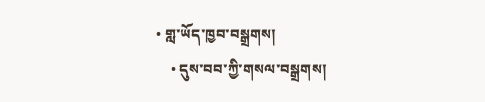• གླ་ཡོད་ཁྱབ་བསྒྲགས།
    • དུས་བབ་ཀྱི་གསལ་བསྒྲགས།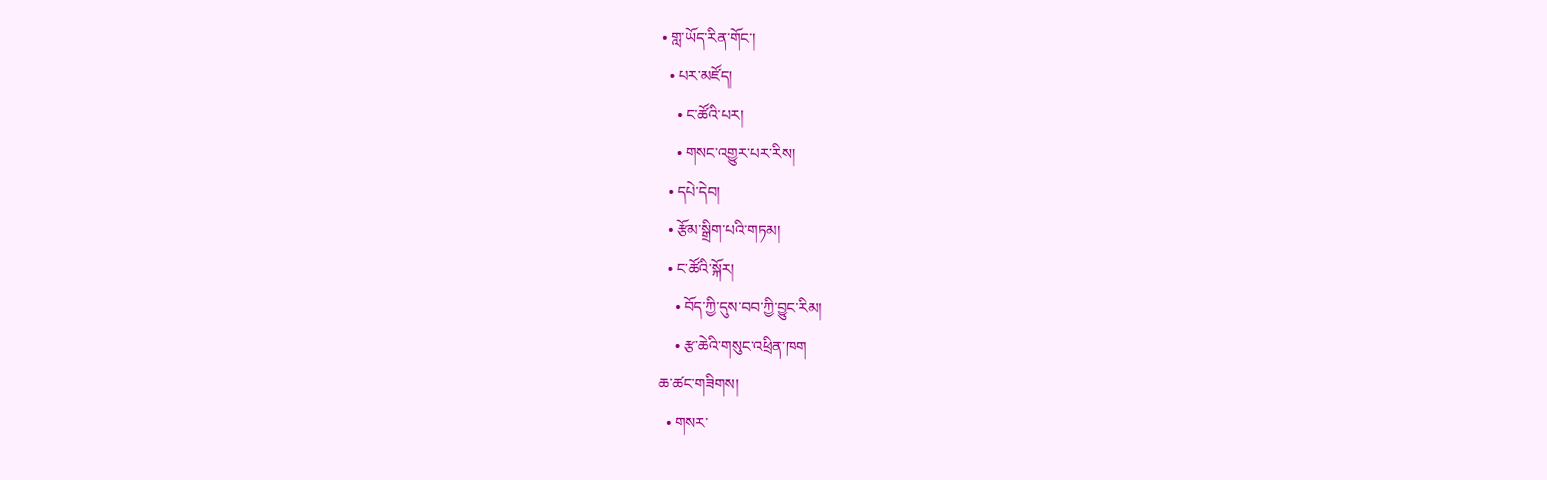• གླ་ཡོད་རིན་གོང་།
  • པར་མཛོད།
    • ང་ཚོའི་པར།
    • གསང་འགྱུར་པར་རིས།
  • དཔེ་དེབ།
  • རྩོམ་སྒྲིག་པའི་གཏམ།
  • ང་ཚོའི་སྐོར།
    • བོད་ཀྱི་དུས་བབ་ཀྱི་བྱུང་རིམ།
    • རྩ་ཆེའི་གསུང་འཕྲིན་ཁག
ཆ་ཚང་གཟིགས།
  • གསར་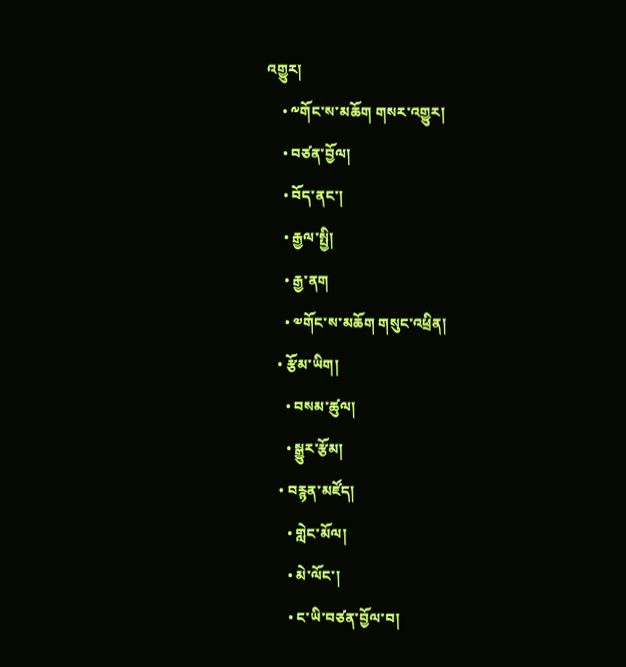འགྱུར།
    • ༸གོང་ས་མཆོག གསར་འགྱུར།
    • བཙན་བྱོལ།
    • བོད་ནང་།
    • རྒྱལ་སྤྱི།
    • རྒྱ་ནག
    • ༧གོང་ས་མཆོག གསུང་འཕྲིན།
  • རྩོམ་ཡིག།
    • བསམ་ཚུལ།
    • སྒྱུར་རྩོམ།
  • བརྙན་མཛོད།
    • གླེང་མོལ།
    • མེ་ལོང་།
    • ང་ཡི་བཙན་བྱོལ་བ།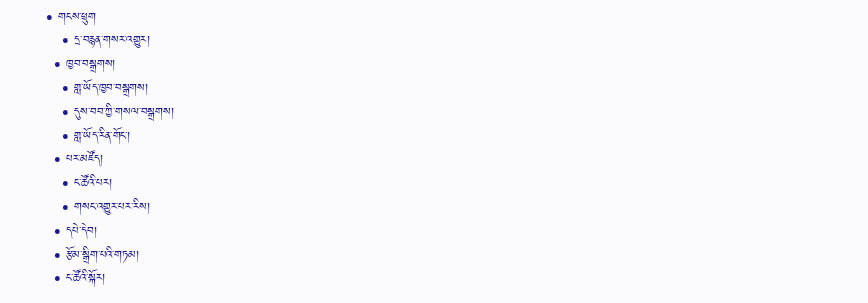• གངས་ཕྲུག
    • དྲ་བརྙན་གསར་འགྱུར།
  • ཁྱབ་བསྒྲགས།
    • གླ་ཡོད་ཁྱབ་བསྒྲགས།
    • དུས་བབ་ཀྱི་གསལ་བསྒྲགས།
    • གླ་ཡོད་རིན་གོང་།
  • པར་མཛོད།
    • ང་ཚོའི་པར།
    • གསང་འགྱུར་པར་རིས།
  • དཔེ་དེབ།
  • རྩོམ་སྒྲིག་པའི་གཏམ།
  • ང་ཚོའི་སྐོར།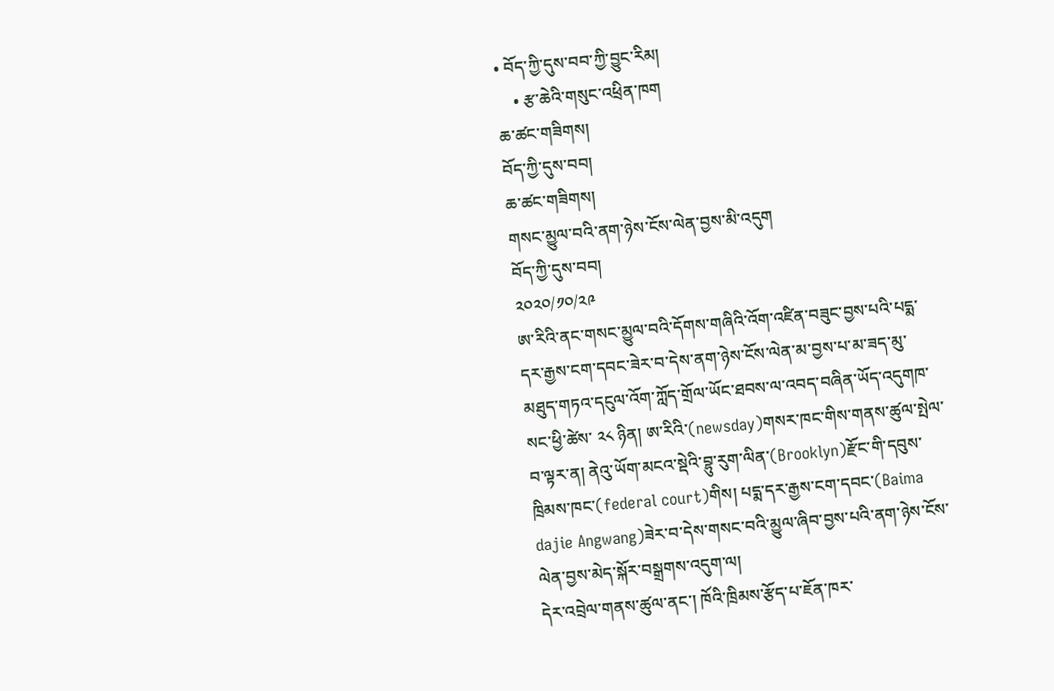• བོད་ཀྱི་དུས་བབ་ཀྱི་བྱུང་རིམ།
    • རྩ་ཆེའི་གསུང་འཕྲིན་ཁག
ཆ་ཚང་གཟིགས།
བོད་ཀྱི་དུས་བབ།
ཆ་ཚང་གཟིགས།
གསང་མྱུལ་བའི་ནག་ཉེས་ངོས་ལེན་བྱས་མི་འདུག
བོད་ཀྱི་དུས་བབ།
༢༠༢༠/༡༠/༢༩
ཨ་རིའི་ནང་གསང་མྱུལ་བའི་དོགས་གཞིའི་འོག་འཛིན་བཟུང་བྱས་པའི་པདྨ་དར་རྒྱས་ངག་དབང་ཟེར་བ་དེས་ནག་ཉེས་ངོས་ལེན་མ་བྱས་པ་མ་ཟད་མུ་མཐུད་གཏའ་དངུལ་འོག་ཀློད་གྲོལ་ཡོང་ཐབས་ལ་འབད་བཞིན་ཡོད་འདུགཁ་སང་ཕྱི་ཚེས་ ༢༨ ཉིན། ཨ་རིའི་(newsday)གསར་ཁང་གིས་གནས་ཚུལ་སྤེལ་བ་ལྟར་ན། ནེའུ་ཡོག་མངའ་སྡེའི་བྷུ་རུག་ལིན་(Brooklyn)རྫོང་གི་དབུས་ཁྲིམས་ཁང་(federal court)གིས། པདྨ་དར་རྒྱས་ངག་དབང་(Baima dajie Angwang)ཟེར་བ་དེས་གསང་བའི་མྱུལ་ཞིབ་བྱས་པའི་ནག་ཉེས་ངོས་ལེན་བྱས་མེད་སྐོར་བསྒྲགས་འདུག་ལ།
དེར་འབྲེལ་གནས་ཚུལ་ནང་། ཁོའི་ཁྲིམས་རྩོད་པ་ཇོན་ཁར་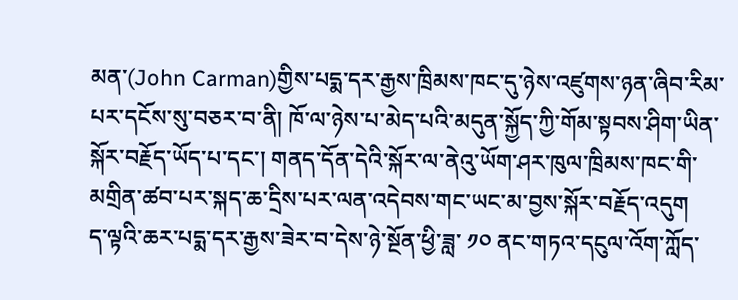མན་(John Carman)གྱིས་པདྨ་དར་རྒྱས་ཁྲིམས་ཁང་དུ་ཉེས་འཛུགས་ཉན་ཞིབ་རིམ་པར་དངོས་སུ་བཅར་བ་ནི། ཁོ་ལ་ཉེས་པ་མེད་པའི་མདུན་སྐྱོད་ཀྱི་གོམ་སྟབས་ཤིག་ཡིན་སྐོར་བརྗོད་ཡོད་པ་དང་། གནད་དོན་དེའི་སྐོར་ལ་ནེའུ་ཡོག་ཤར་ཁུལ་ཁྲིམས་ཁང་གི་མགྲིན་ཚབ་པར་སྐད་ཆ་དྲིས་པར་ལན་འདེབས་གང་ཡང་མ་བྱས་སྐོར་བརྗོད་འདུག
ད་ལྟའི་ཆར་པདྨ་དར་རྒྱས་ཟེར་བ་དེས་ཉེ་སྔོན་ཕྱི་ཟླ་ ༡༠ ནང་གཏའ་དངུལ་འོག་ཀློད་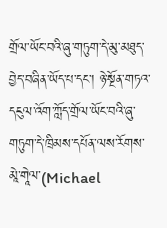གྲོལ་ཡོང་བའི་ཞུ་གཏུག་དེ་མུ་མཐུད་བྱེད་བཞིན་ཡོད་པ་དང་། ཉེ་སྔོན་གཏའ་དངུལ་འོག་ཀློད་གྲོལ་ཡོང་བའི་ཞུ་གཏུག་དེ་ཁྲིམས་དཔོན་ལས་རོགས་མཱེ་གཱེལ་(Michael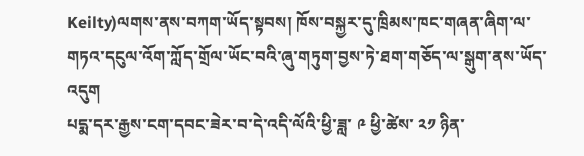Keilty)ལགས་ནས་བཀག་ཡོད་སྟབས། ཁོས་བསྐྱར་དུ་ཁྲིམས་ཁང་གཞན་ཞིག་ལ་གཏའ་དངུལ་འོག་ཀློད་གྲོལ་ཡོང་བའི་ཞུ་གཏུག་བྱས་ཏེ་ཐག་གཅོད་ལ་སྒུག་ནས་ཡོད་འདུག
པདྨ་དར་རྒྱས་ངག་དབང་ཟེར་བ་དེ་འདི་ལོའི་ཕྱི་ཟླ་ ༩ ཕྱི་ཚེས་ ༢༡ ཉིན་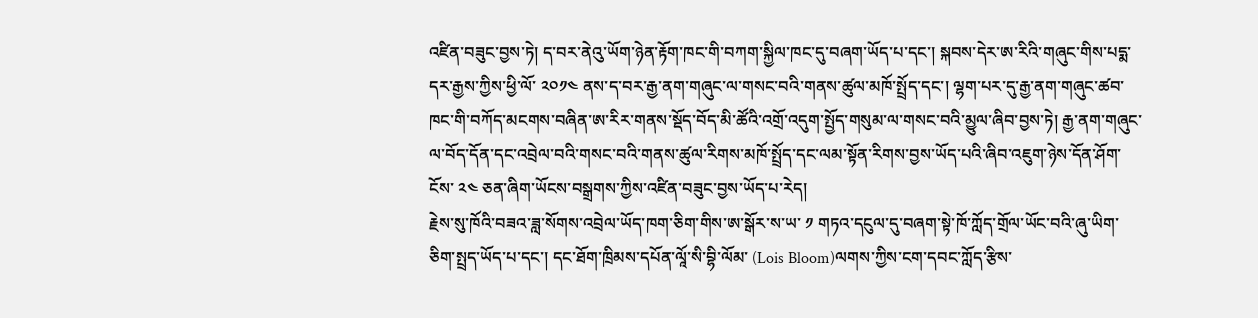འཛིན་བཟུང་བྱས་ཏེ། ད་བར་ནེའུ་ཡོག་ཉེན་རྟོག་ཁང་གི་བཀག་སྐྱིལ་ཁང་དུ་བཞག་ཡོད་པ་དང་། སྐབས་དེར་ཨ་རིའི་གཞུང་གིས་པདྨ་དར་རྒྱས་ཀྱིས་ཕྱི་ལོ་ ༢༠༡༤ ནས་ད་བར་རྒྱ་ནག་གཞུང་ལ་གསང་བའི་གནས་ཚུལ་མཁོ་སྤྲོད་དང་། ལྷག་པར་དུ་རྒྱ་ནག་གཞུང་ཚབ་ཁང་གི་བཀོད་མངགས་བཞིན་ཨ་རིར་གནས་སྡོད་བོད་མི་ཚོའི་འགྲོ་འདུག་སྤྱོད་གསུམ་ལ་གསང་བའི་མྱུལ་ཞིབ་བྱས་ཏེ། རྒྱ་ནག་གཞུང་ལ་བོད་དོན་དང་འབྲེལ་བའི་གསང་བའི་གནས་ཚུལ་རིགས་མཁོ་སྤྲོད་དང་ལམ་སྟོན་རིགས་བྱས་ཡོད་པའི་ཞིབ་འཇུག་ཉེས་དོན་ཤོག་ངོས་ ༢༤ ཅན་ཞིག་ཡོངས་བསྒྲགས་ཀྱིས་འཛིན་བཟུང་བྱས་ཡོད་པ་རེད།
རྗེས་སུ་ཁོའི་བཟའ་ཟླ་སོགས་འབྲེལ་ཡོད་ཁག་ཅིག་གིས་ཨ་སྒོར་ས་ཡ་ ༡ གཏའ་དངུལ་དུ་བཞག་སྟེ་ཁོ་ཀློད་གྲོལ་ཡོང་བའི་ཞུ་ཡིག་ཅིག་སྤྲད་ཡོད་པ་དང་། དང་ཐོག་ཁྲིམས་དཔོན་ལཱོ་སི་བྷི་ལོམ་ (Lois Bloom)ལགས་ཀྱིས་ངག་དབང་ཀློད་རྩིས་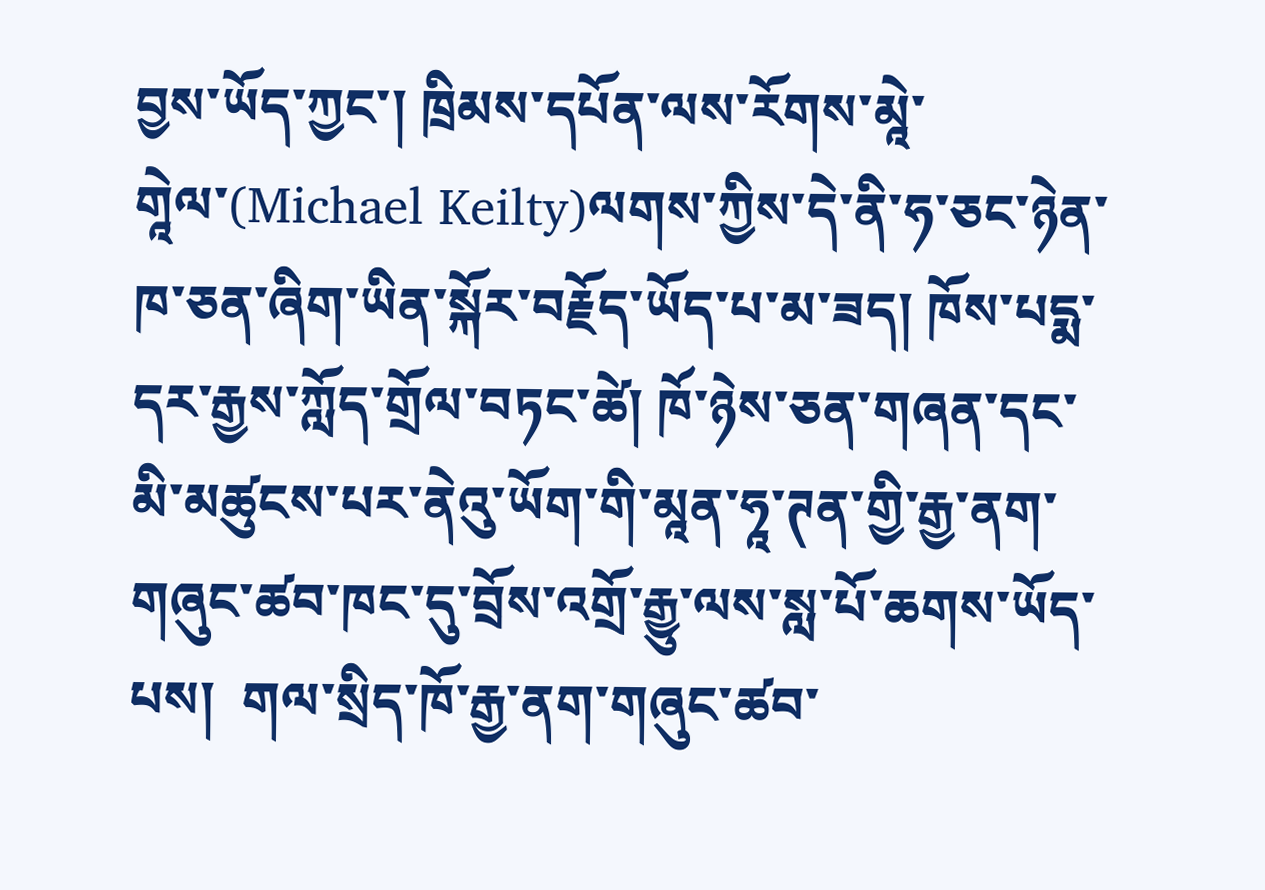བྱས་ཡོད་ཀྱང་། ཁྲིམས་དཔོན་ལས་རོགས་མཱེ་གཱེལ་(Michael Keilty)ལགས་ཀྱིས་དེ་ནི་ཧ་ཅང་ཉེན་ཁ་ཅན་ཞིག་ཡིན་སྐོར་བརྗོད་ཡོད་པ་མ་ཟད། ཁོས་པདྨ་དར་རྒྱས་ཀློད་གྲོལ་བཏང་ཚེ། ཁོ་ཉེས་ཅན་གཞན་དང་མི་མཚུངས་པར་ནེའུ་ཡོག་གི་མཱན་ཧཱ་ཊན་གྱི་རྒྱ་ནག་གཞུང་ཚབ་ཁང་དུ་བྲོས་འགྲོ་རྒྱུ་ལས་སླ་པོ་ཆགས་ཡོད་པས།  གལ་སྲིད་ཁོ་རྒྱ་ནག་གཞུང་ཚབ་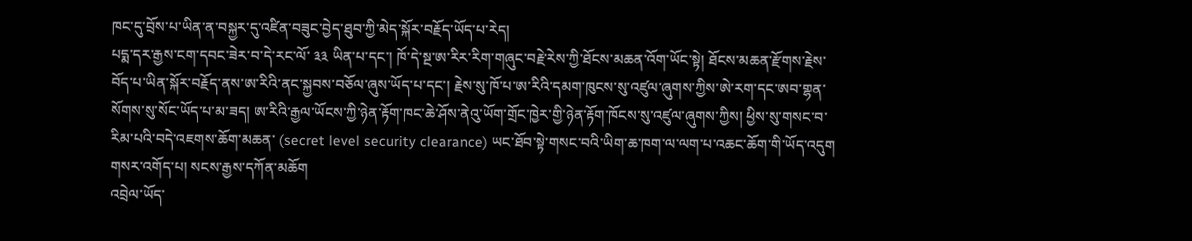ཁང་དུ་བྲོས་པ་ཡིན་ན་བསྐྱར་དུ་འཛིན་བཟུང་བྱེད་ཐུབ་ཀྱི་མེད་སྐོར་བརྗོད་ཡོད་པ་རེད།
པདྨ་དར་རྒྱས་ངག་དབང་ཟེར་བ་དེ་རང་ལོ་ ༣༣ ཡིན་པ་དང་། ཁོ་དེ་སྔ་ཨ་རིར་རིག་གཞུང་བརྗེ་རེས་ཀྱི་ཐོངས་མཆན་འོག་ཡོང་སྟེ། ཐོངས་མཆན་རྫོགས་རྗེས་བོད་པ་ཡིན་སྐོར་བརྗོད་ནས་ཨ་རིའི་ནང་སྐྱབས་བཅོལ་ཞུས་ཡོད་པ་དང་། རྗེས་སུ་ཁོ་པ་ཨ་རིའི་དམག་ཁུངས་སུ་འཛུལ་ཞུགས་ཀྱིས་ཨེ་རག་དང་ཨབ་གྷན་སོགས་སུ་སོང་ཡོད་པ་མ་ཟད། ཨ་རིའི་རྒྱལ་ཡོངས་ཀྱི་ཉེན་རྟོག་ཁང་ཆེ་ཤོས་ནེའུ་ཡོག་གྲོང་ཁྱེར་གྱི་ཉེན་རྟོག་ཁོངས་སུ་འཛུལ་ཞུགས་ཀྱིས། ཕྱིས་སུ་གསང་བ་རིམ་པའི་བདེ་འཇགས་ཆོག་མཆན་ (secret level security clearance) ཡང་ཐོབ་སྟེ་གསང་བའི་ཡིག་ཆ་ཁག་ལ་ལག་པ་འཆང་ཆོག་གི་ཡོད་འདུག
གསར་འགོད་པ། སངས་རྒྱས་དཀོན་མཆོག
འབྲེལ་ཡོད་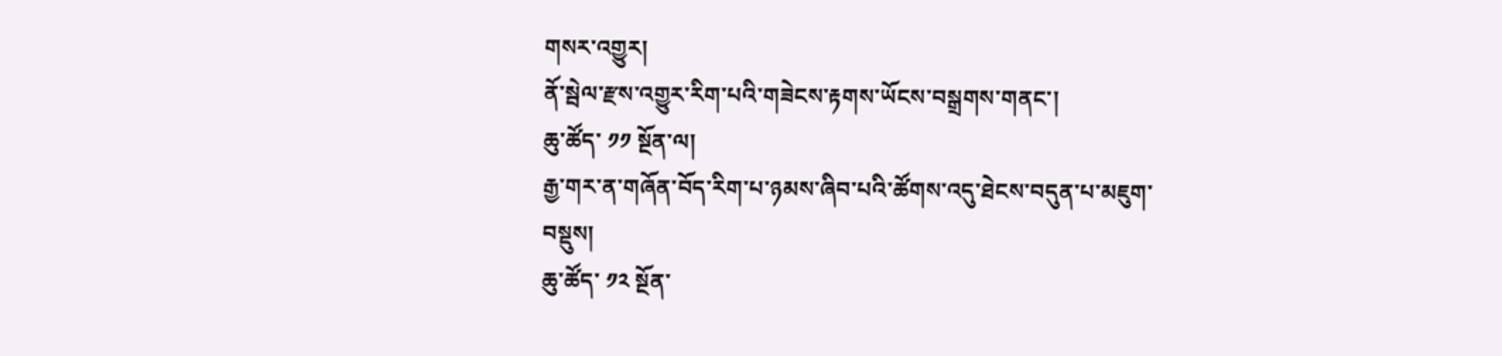གསར་འགྱུར།
ནོ་སྦེལ་རྫས་འགྱུར་རིག་པའི་གཟེངས་རྟགས་ཡོངས་བསྒྲགས་གནང་།
ཆུ་ཚོད་ ༡༡ སྔོན་ལ།
རྒྱ་གར་ན་གཞོན་བོད་རིག་པ་ཉམས་ཞིབ་པའི་ཚོགས་འདུ་ཐེངས་བདུན་པ་མཇུག་བསྡུས།
ཆུ་ཚོད་ ༡༢ སྔོན་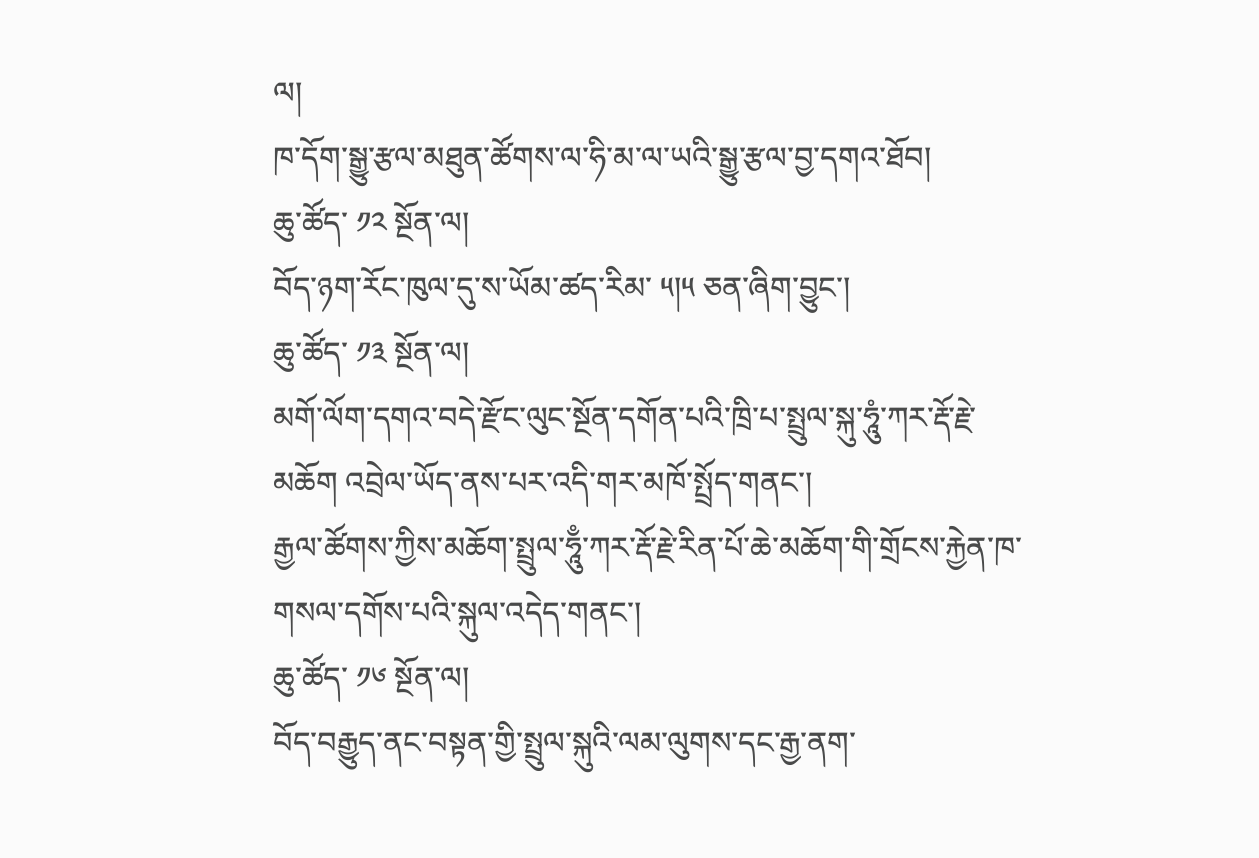ལ།
ཁ་དོག་སྒྱུ་རྩལ་མཐུན་ཚོགས་ལ་ཧི་མ་ལ་ཡའི་སྒྱུ་རྩལ་བྱ་དགའ་ཐོབ།
ཆུ་ཚོད་ ༡༢ སྔོན་ལ།
བོད་ཉག་རོང་ཁུལ་དུ་ས་ཡོམ་ཚད་རིམ་ ༥།༥ ཅན་ཞིག་བྱུང་།
ཆུ་ཚོད་ ༡༣ སྔོན་ལ།
མགོ་ལོག་དགའ་བདེ་རྫོང་ལུང་སྔོན་དགོན་པའི་ཁྲི་པ་སྤྲུལ་སྐུ་ཧཱུཾ་ཀར་རྡོ་རྗེ་མཆོག འབྲེལ་ཡོད་ནས་པར་འདི་གར་མཁོ་སྤྲོད་གནང་།
རྒྱལ་ཚོགས་ཀྱིས་མཆོག་སྤྲུལ་ཧཱུྃ་ཀར་རྡོ་རྗེ་རིན་པོ་ཆེ་མཆོག་གི་གྲོངས་རྐྱེན་ཁ་གསལ་དགོས་པའི་སྐུལ་འདེད་གནང་།
ཆུ་ཚོད་ ༡༦ སྔོན་ལ།
བོད་བརྒྱུད་ནང་བསྟན་གྱི་སྤྲུལ་སྐུའི་ལམ་ལུགས་དང་རྒྱ་ནག་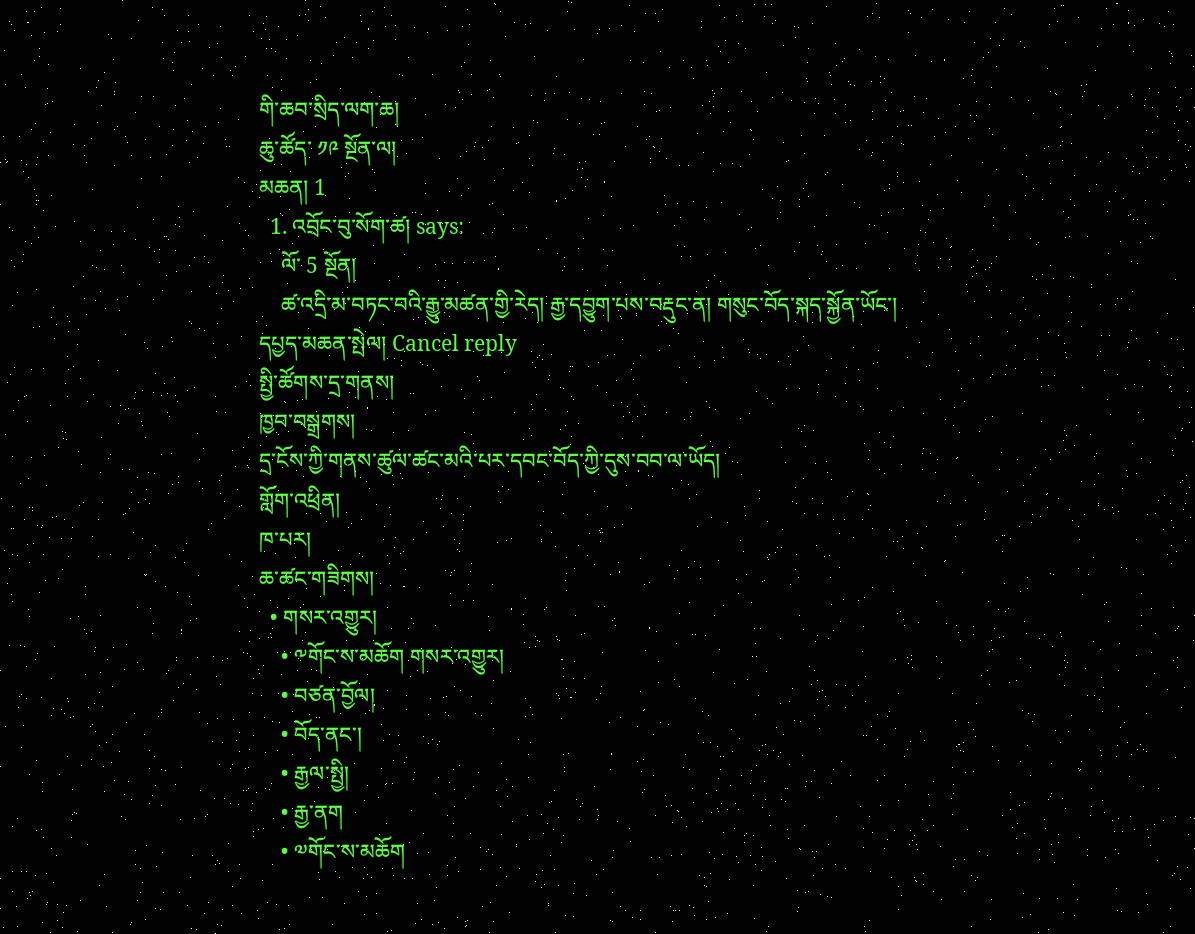གི་ཆབ་སྲིད་ལག་ཆ།
ཆུ་ཚོད་ ༡༩ སྔོན་ལ།
མཆན། 1
  1. འབྲོང་བུ་སོག་ཚ། says:
    ལོ་ 5 སྔོན།
    ཚ་འདྲི་མ་བཏང་བའི་རྒྱུ་མཚན་གྱི་རེད། རྒྱ་དབྱུག་པས་བརྡུང་ན། གསུང་བོད་སྐད་སྐྱོན་ཡོང་།
དཔྱད་མཆན་སྤེལ། Cancel reply
སྤྱི་ཚོགས་དྲ་གནས།
ཁྱབ་བསྒྲགས།
དྲ་ངོས་ཀྱི་གནས་ཚུལ་ཚང་མའི་པར་དབང་བོད་ཀྱི་དུས་བབ་ལ་ཡོད།
གློག་འཕྲིན།
ཁ་པར།
ཆ་ཚང་གཟིགས།
  • གསར་འགྱུར།
    • ༸གོང་ས་མཆོག གསར་འགྱུར།
    • བཙན་བྱོལ།
    • བོད་ནང་།
    • རྒྱལ་སྤྱི།
    • རྒྱ་ནག
    • ༧གོང་ས་མཆོག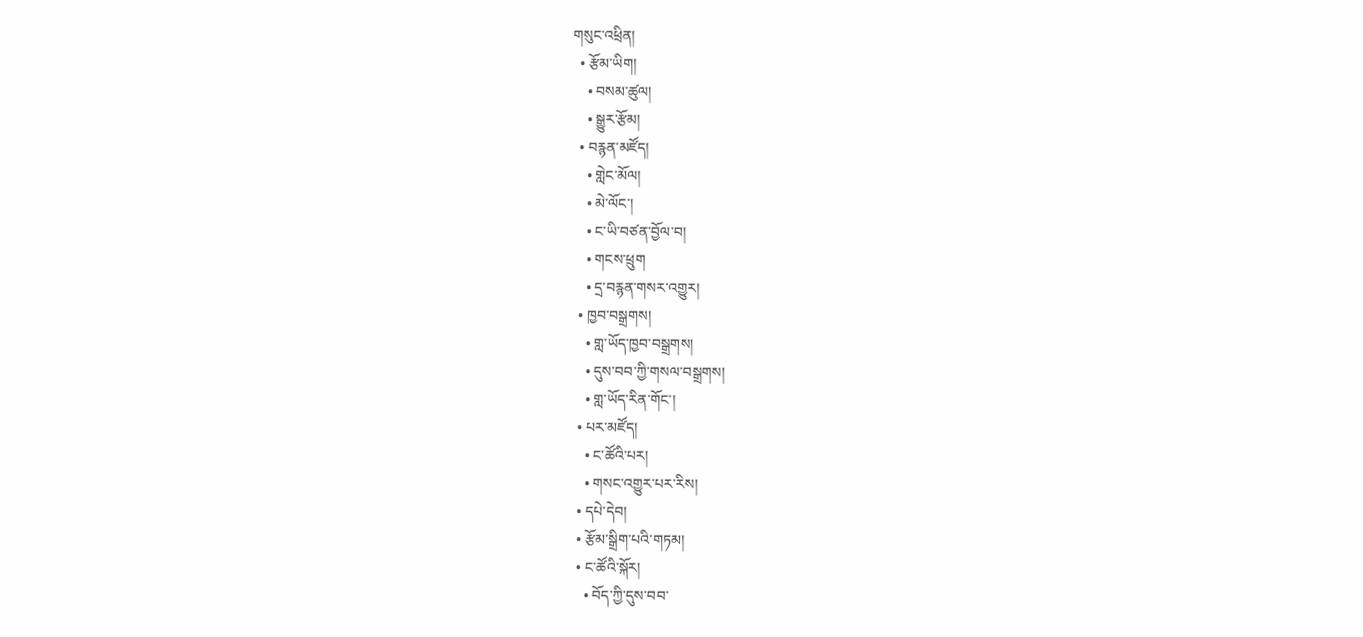གསུང་འཕྲིན།
  • རྩོམ་ཡིག།
    • བསམ་ཚུལ།
    • སྒྱུར་རྩོམ།
  • བརྙན་མཛོད།
    • གླེང་མོལ།
    • མེ་ལོང་།
    • ང་ཡི་བཙན་བྱོལ་བ།
    • གངས་ཕྲུག
    • དྲ་བརྙན་གསར་འགྱུར།
  • ཁྱབ་བསྒྲགས།
    • གླ་ཡོད་ཁྱབ་བསྒྲགས།
    • དུས་བབ་ཀྱི་གསལ་བསྒྲགས།
    • གླ་ཡོད་རིན་གོང་།
  • པར་མཛོད།
    • ང་ཚོའི་པར།
    • གསང་འགྱུར་པར་རིས།
  • དཔེ་དེབ།
  • རྩོམ་སྒྲིག་པའི་གཏམ།
  • ང་ཚོའི་སྐོར།
    • བོད་ཀྱི་དུས་བབ་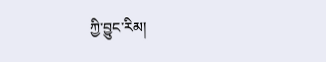ཀྱི་བྱུང་རིམ།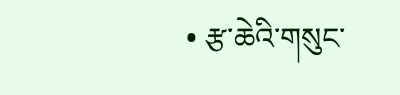• རྩ་ཆེའི་གསུང་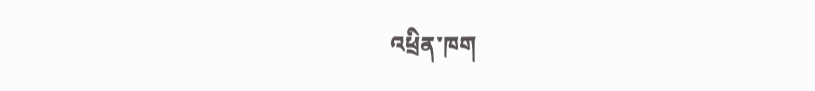འཕྲིན་ཁག